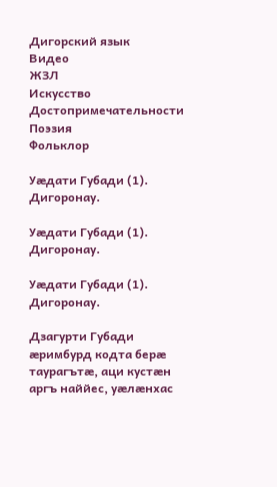Дигорский язык
Видео
ЖЗЛ
Искусство
Достопримечательности
Поэзия
Фольклор

Уæдати Губади (1). Дигоронау.

Уæдати Губади (1). Дигоронау.

Уæдати Губади (1). Дигоронау.

Дзагурти Губади æримбурд кодта берæ таурагътæ, аци кустæн аргъ наййес, уæлæнхас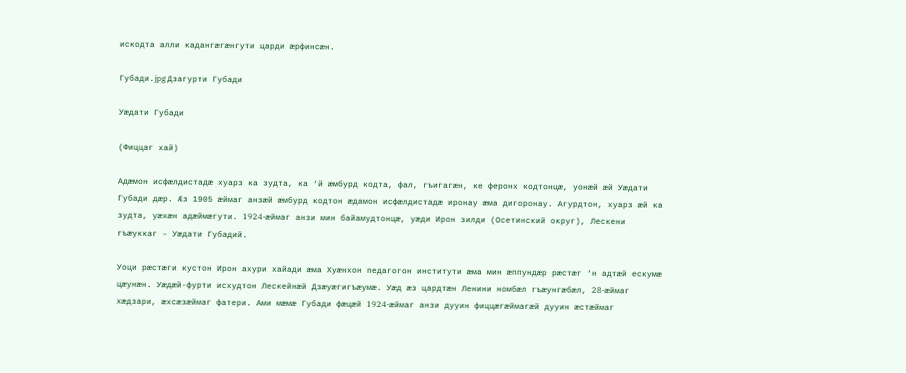искодта алли кадангæгæнгути царди æрфинсæн.

Губади.jpg Дзагурти Губади

Уæдати Губади

(Фиццаг хай)

Адæмон исфæлдистадæ хуарз ка зудта, ка ‘й æмбурд кодта, фал, гъигагæн, ке феронх кодтонцæ, уонæй æй Уæдати Губади дæр. Æз 1905 æймаг анзæй æмбурд кодтон æдамон исфæлдистадæ иронау æма дигоронау. Агурдтон, хуарз æй ка зудта, уæхæн адæймæгути. 1924-æймаг анзи мин байамудтонцæ, уæди Ирон зилди (Осетинский округ), Лескени гъæуккаг – Уæдати Губадий.

Уоци рæстæги кустон Ирон ахури хайади æма Хуæнхон педагогон институти æма мин æппундæр рæстæг ‘н адтæй ескумæ цæунæн. Уæдæй-фурти исхудтон Лескейнæй Дзæуæгигъæумæ. Уæд æз цардтæн Ленини номбæл гъæунгæбæл, 28-æймаг хæдзари, æхсæзæймаг фатери. Ами мæмæ Губади фæцæй 1924-æймаг анзи дууин фиццæгæймагæй дууин æстæймаг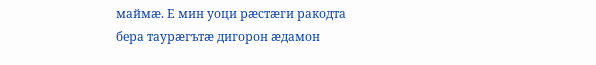маймæ. Е мин уоци рæстæги ракодта бера таурæгътæ дигорон æдамон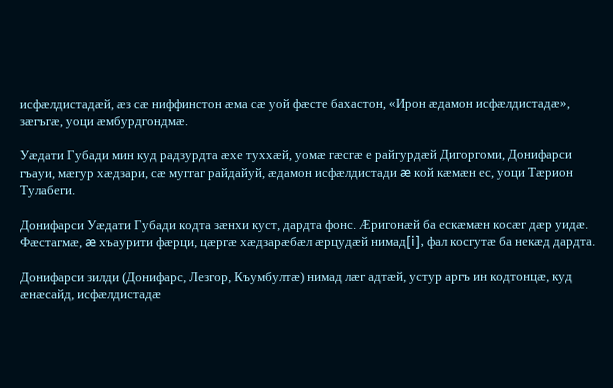исфæлдистадæй, æз сæ ниффинстон æма сæ уой фæсте бахастон, «Ирон æдамон исфæлдистадæ», зæгъгæ, уоци æмбурдгондмæ.

Уæдати Губади мин куд радзурдта æхе туххæй, уомæ гæсгæ е райгурдæй Дигоргоми, Донифарси гъауи, мæгур хæдзари, сæ муггаг райдайуй, æдамон исфæлдистади æ кой кæмæн ес, уоци Тæрион Тулабеги.

Донифарси Уæдати Губади кодта зæнхи куст, дардта фонс. Æригонæй ба ескæмæн косæг дæр уидæ. Фæстагмæ, æ хъаурити фæрци, цæргæ хæдзарæбæл æрцудæй нимад[i], фал косгутæ ба некæд дардта.

Донифарси зилди (Донифарс, Лезгор, Къумбултæ) нимад лæг адтæй, устур аргъ ин кодтонцæ, куд æнæсайд, исфæлдистадæ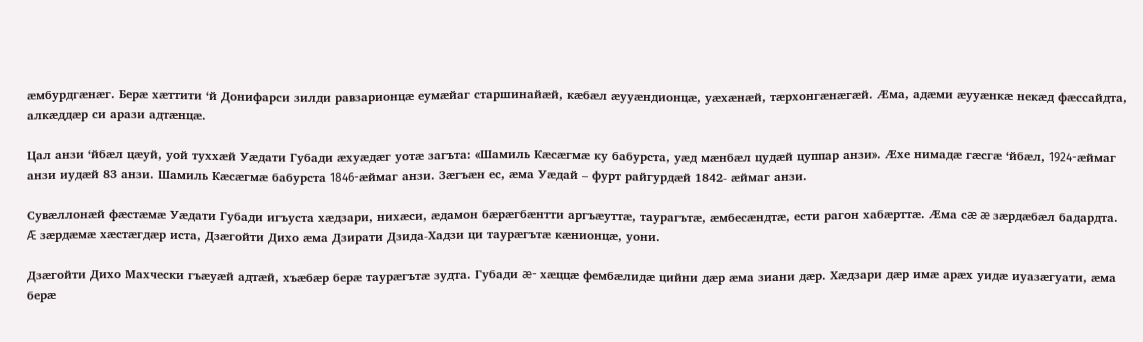æмбурдгæнæг. Берæ хæттити ‘й Донифарси зилди равзарионцæ еумæйаг старшинайæй, кæбæл æууæндионцæ, уæхæнæй, тæрхонгæнæгæй. Æма, адæми æууæнкæ некæд фæссайдта, алкæддæр си арази адтæнцæ.

Цал анзи ‘йбæл цæуй, уой туххæй Уæдати Губади æхуæдæг уотæ загъта: «Шамиль Кæсæгмæ ку бабурста, уæд мæнбæл цудæй цуппар анзи». Æхе нимадæ гæсгæ ‘йбæл, 1924-æймаг анзи иудæй 83 анзи. Шамиль Кæсæгмæ бабурста 1846-æймаг анзи. Зæгъæн ес, æма Уæдай – фурт райгурдæй 1842- æймаг анзи.

Сувæллонæй фæстæмæ Уæдати Губади игъуста хæдзари, нихæси, æдамон бæрæгбæнтти аргъæуттæ, таурагътæ, æмбесæндтæ, ести рагон хабæрттæ. Æма сæ æ зæрдæбæл бадардта. Æ зæрдæмæ хæстæгдæр иста, Дзæгойти Дихо æма Дзирати Дзида-Хадзи ци таурæгътæ кæнионцæ, уони.

Дзæгойти Дихо Махчески гъæуæй адтæй, хъæбæр берæ таурæгътæ зудта. Губади æ- хæццæ фембæлидæ цийни дæр æма зиани дæр. Хæдзари дæр имæ арæх уидæ иуазæгуати, æма берæ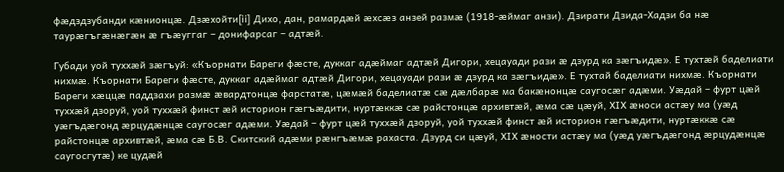фæдздзубанди кæнионцæ. Дзæхойти[ii] Дихо, дан, рамардæй æхсæз анзей размæ (1918-æймаг анзи). Дзирати Дзида-Хадзи ба нæ таурæгъгæнæгæн æ гъæуггаг – донифарсаг – адтæй.

Губади уой туххæй зæгъуй: «Къорнати Бареги фæсте, дуккаг адæймаг адтæй Дигори, хецауади рази æ дзурд ка зæгъидæ». Е тухтæй баделиати нихмæ. Къорнати Бареги фæсте, дуккаг адæймаг адтæй Дигори, хецауади рази æ дзурд ка зæгъидæ». Е тухтай баделиати нихмæ. Къорнати Бареги хæццæ паддзахи размæ æвардтонцæ фарстатæ, цæмæй баделиатæ сæ дæлбарæ ма бакæнонцæ саугосæг адæми. Уæдай – фурт цæй туххæй дзоруй, уой туххæй финст æй историон гæгъæдити, нуртæккæ сæ райстонцæ архивтæй, æма сæ цæуй, XIX æноси астæу ма (уæд уæгъдæгонд æрцудæнцæ саугосæг адæми. Уæдай – фурт цæй туххæй дзоруй, уой туххæй финст æй историон гæгъæдити, нуртæккæ сæ райстонцæ архивтæй, æма сæ Б.В. Скитский адæми рæнгъæмæ рахаста. Дзурд си цæуй, XIX æности астæу ма (уæд уæгъдæгонд æрцудæнцæ саугосгутæ) ке цудæй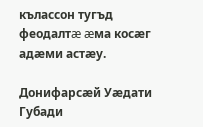кълассон тугъд феодалтæ æма косæг адæми астæу.

Донифарсæй Уæдати Губади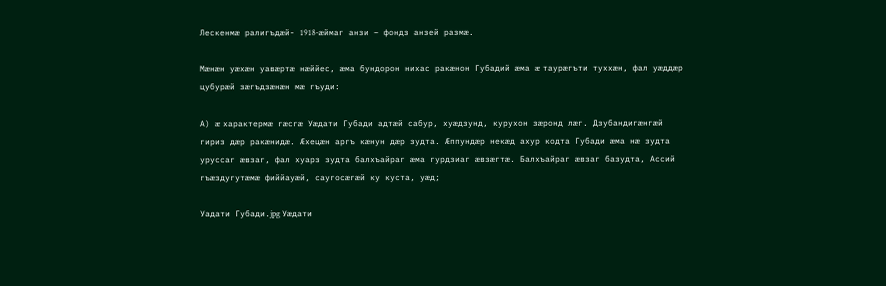Лескенмæ ралигъдæй- 1918-æймаг анзи – фондз анзей размæ.

Мæнæн уæхæн уавæртæ нæййес, æма бундорон нихас ракæнон Губадий æма æ таурæгъти туххæн, фал уæддæр цубурæй зæгъдзæнæн мæ гъуди:

А) æ характермæ гæсгæ Уæдати Губади адтæй сабур, хуæдзунд, курухон зæронд лæг. Дзубандигæнгæй гириз дæр ракæнидæ. Æхецæн аргъ кæнун дæр зудта. Æппундæр некæд ахур кодта Губади æма нæ зудта уруссаг æвзаг, фал хуарз зудта балхъайраг æма гурдзиаг æвзæгтæ. Балхъайраг æвзаг базудта, Ассий гъæздугутæмæ фиййауæй, саугосæгæй ку куста, уæд;

Уадати Губади.jpg Уæдати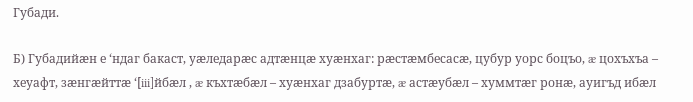Губади.

Б) Губадийæн е ‘ндаг бакаст, уæледарæс адтæнцæ хуæнхаг: рæстæмбесасæ, цубур уорс боцъо, æ цохъхъа – хеуафт, зæнгæйттæ ‘[iii]йбæл , æ къхтæбæл – хуæнхаг дзабуртæ, æ астæубæл – хуммтæг ронæ, ауигъд ибæл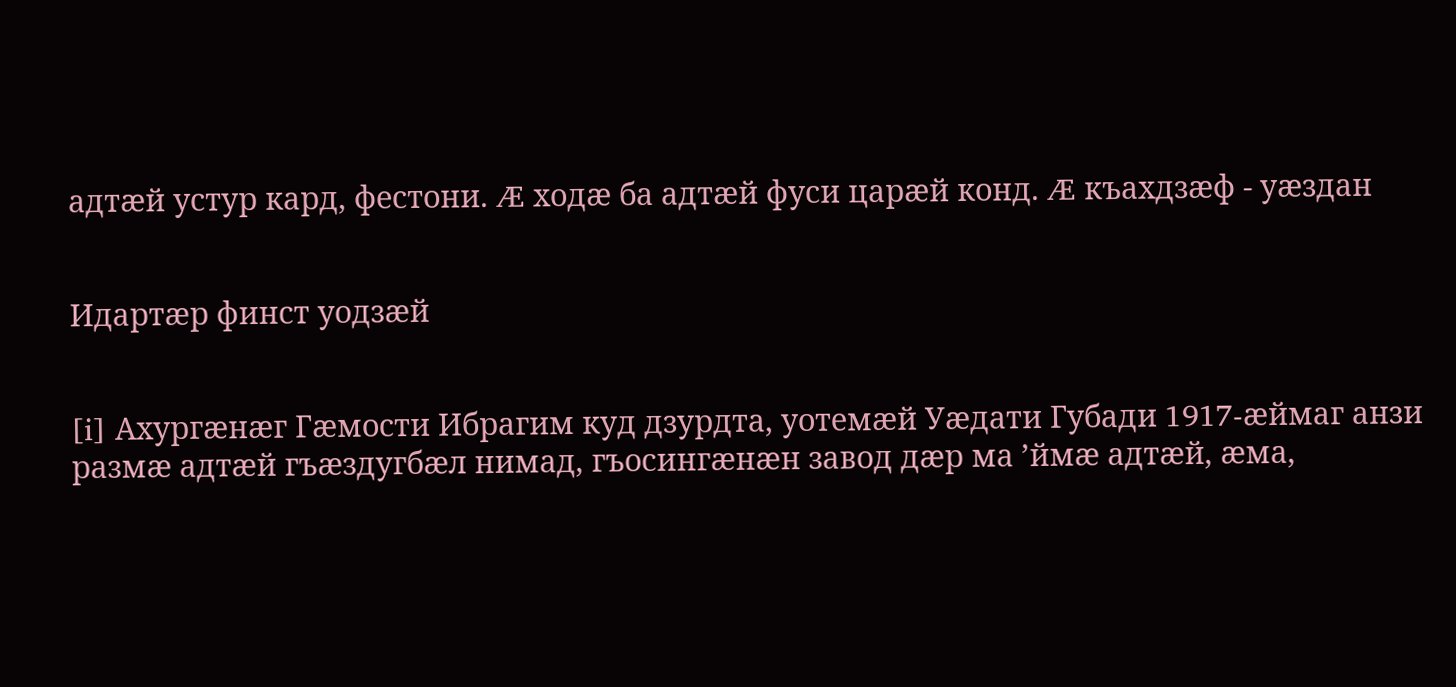адтæй устур кард, фестони. Æ ходæ ба адтæй фуси царæй конд. Æ къахдзæф - уæздан


Идартӕр финст уодзӕй


[i] Ахургæнæг Гæмости Ибрагим куд дзурдта, уотемæй Уæдати Губади 1917-æймаг анзи размæ адтæй гъæздугбæл нимад, гъосингæнæн завод дæр ма ’ймæ адтæй, æма,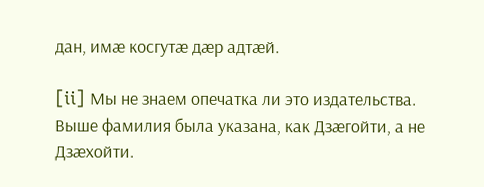дан, имæ косгутæ дæр адтæй.

[ii] Мы не знаем опечатка ли это издательства. Выше фамилия была указана, как Дзæгойти, а не Дзæхойти.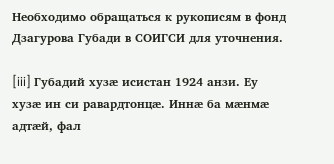Необходимо обращаться к рукописям в фонд Дзагурова Губади в СОИГСИ для уточнения.

[iii] Губадий хузæ исистан 1924 анзи. Еу хузæ ин си равардтонцæ. Иннæ ба мæнмæ адтæй, фал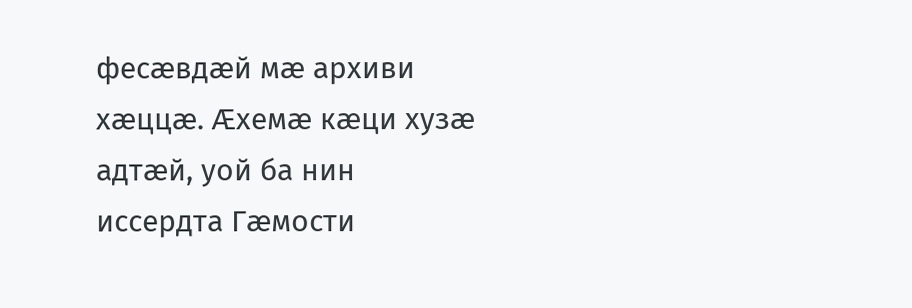фесæвдæй мæ архиви хæццæ. Æхемæ кæци хузæ адтæй, уой ба нин иссердта Гæмости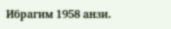Ибрагим 1958 анзи.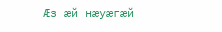Æз æй нæуæгæй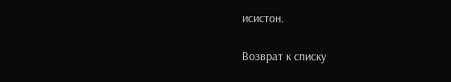исистон.

Возврат к списку